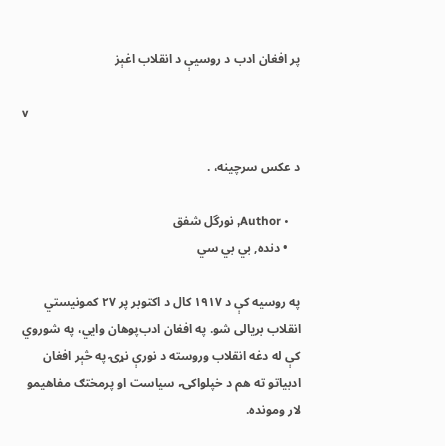پر افغان ادب د روسیې د انقلاب اغېز

v

د عکس سرچینه، .

    • Author, نورگل شفق
    • دنده, بي بي سي

په روسيه کې د ۱۹۱۷ کال د اکتوبر پر ۲۷ کمونيستي انقلاب بریالی شو. په افغان ادب‌پوهان وايي، په شوروي کې له دغه انقلاب وروسته د نورې نړۍ په څېر افغان ادبیاتو ته هم د خپلواکۍ، سیاست او پرمختګ مفاهيمو لار ومونده.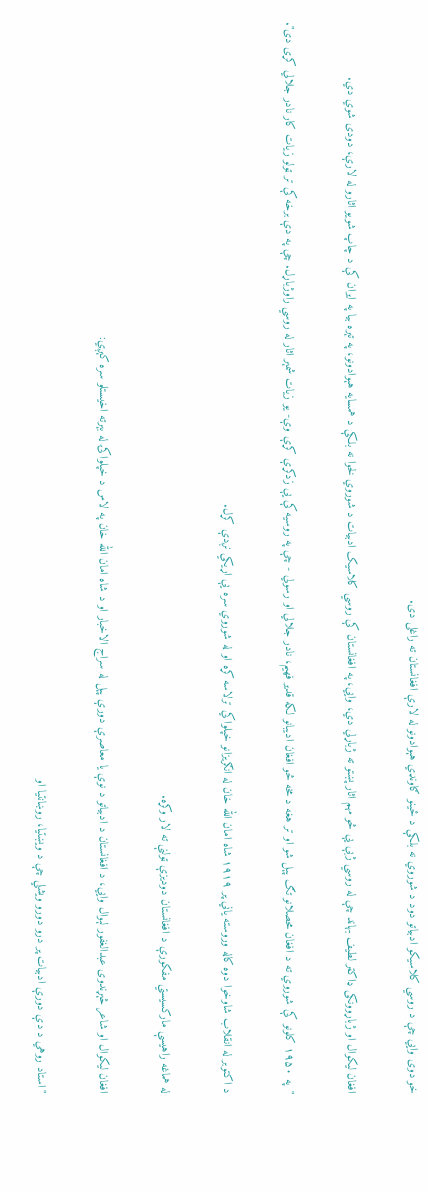خو دوی وايي چې د روسي کلاسيکو ادبیاتو دود د شوروي نه بلکې د ځينو ګاونډي هېوادونو له لارې افغانستان ته راغلی دی.

افغان لیکوال او ژباړوونکی ډاکټر لطیف بهاند چې له روسي ژبې يې څو مهم اثار پښتو ته ژباړلي دي، وايي، په افغانستان کې روسي کلاسيک ادبیات د شوروي لخوا نه بلکې د همسایه هېوادونو، په تېره بیا په ایران کې د چاپ شویو اثارو له لارې، دودی شوي دي.

"په ۱۹۵۰ کلونو کې شوروي ته د افغان محصلانو تګ پېل شو او تر هغه د مخه څو افغان ادیبانو لکه قدیر فهیم، نادر جلالي او رسولي - چې په روسيه کې يې زدکړې کړې وې- یو زیات شمېر اثار له روسي راوژباړل. چې په دې برخه کې تر ټولو زیات کار نادر جلالي کړی دی".

د اکتوبر له انقلاب شاوخوا دوه کاله وروسته ياني پر ۱۹۱۹ شاه امان الله خان له انګريزانو خپلواکي ترلاسه کړه او له شوروي سره يې اړيکي نږدې کړل.

له هماغه راهيسې مارکسیستي مفکورې د افغانستان دوديزې ټولنې ته لار وکړه.

افغان لیکوال او شاعر څېړندوی عبدالغفور لېوال وايي، د افغانستان د ادبیاتو د نوې یا معاصرې دورې پېل له سراج الاخبار او د شاه امان الله خان په لاس د خپلواکۍ له بېرته اخيستلو سره کېږي:

"استاد روهي د دې دورې ادبیات پر درو دورو ویشلي چې د ويښتیا، روښانتیا او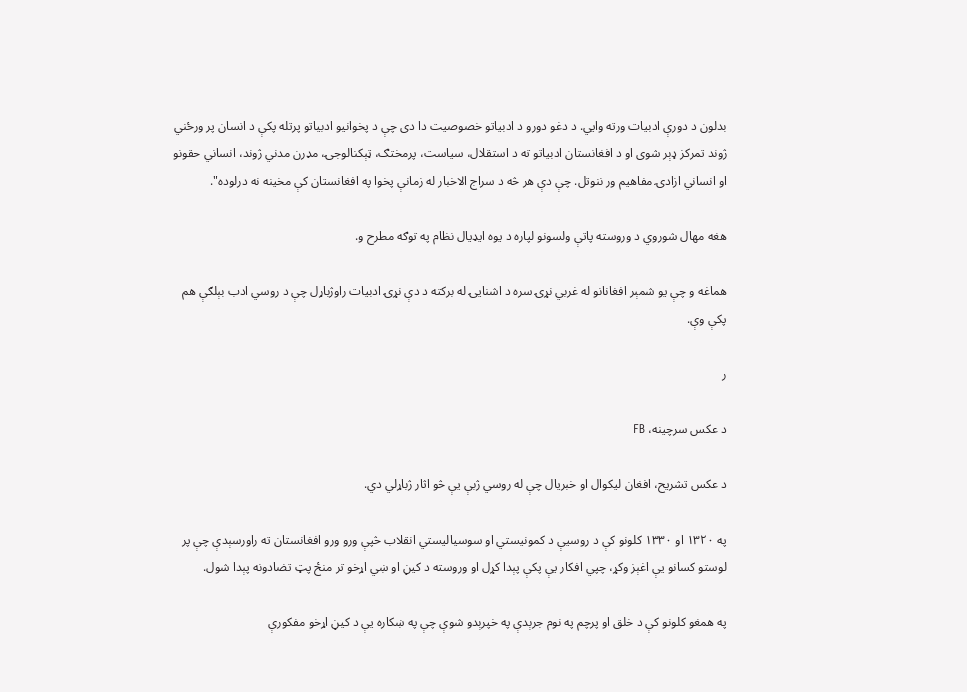بدلون د دورې ادبیات ورته وايي. د دغو دورو د ادبیاتو خصوصيت دا دی چې د پخوانيو ادبیاتو پرتله پکې د انسان پر ورځني ژوند تمرکز ډېر شوی او د افغانستان ادبیاتو ته د استقلال، سیاست، پرمختګ، ټېکنالوجۍ، مډرن مدني ژوند، انساني حقونو او انساني ازادۍ مفاهیم ور ننوتل. چې دې هر څه د سراج الاخبار له زمانې پخوا په افغانستان کې مخینه نه درلوده".

هغه مهال شوروي د وروسته پاتې ولسونو لپاره د یوه ايډيال نظام په توګه مطرح و.

هماغه و چې یو شمېر افغانانو له غربي نړۍ سره د اشنايۍ له برکته د دې نړۍ ادبیات راوژباړل چې د روسي ادب بېلګې هم پکې وې.

ر

د عکس سرچینه، FB

د عکس تشریح، افغان لیکوال او خبریال چې له روسي ژبې یې څو اثار ژباړلي دي.

په ۱۳۲۰ او ۱۳۳۰ کلونو کې د روسيې د کمونيستي او سوسیاليستي انقلاب څپې ورو ورو افغانستان ته راورسېدې چې پر لوستو کسانو يې اغېز وکړ، چپي افکار يې پکې پېدا کړل او وروسته د کيڼ او ښي اړخو تر منځ پټ تضادونه پېدا شول.

په همغو کلونو کې د خلق او پرچم په نوم جرېدې په خپرېدو شوې چې په ښکاره يې د کيڼ اړخو مفکورې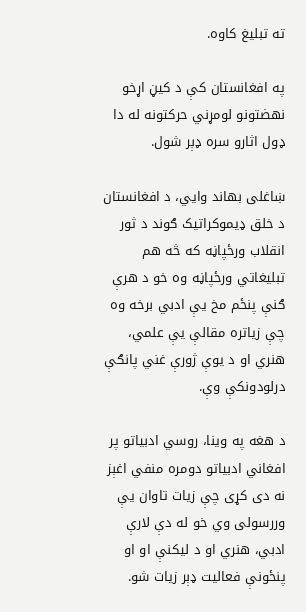ته تبلیغ کاوه.

په افغانستان کې د کيڼ اړخو نهضتونو لومړني حرکتونه له دا ډول اثارو سره ډېر شول.

ښاغلی بهاند وايي، د افغانستان د خلق ډيموکراتيک ګوند د ثور انقلاب ورځپاڼه که څه هم تبليغاتي ورځپاڼه وه خو د هرې ګنې پنځم مخ يې ادبي برخه وه چې زیاتره مقالې يې علمي، هنري او د یوې ژورې غني پانګې درلودونکې وې.

د هغه په وینا، روسي ادبیاتو پر افغاني ادبیاتو دومره منفي اغېز نه دی کړی چې زیات تاوان يې وررسولی وي خو له دې لارې ادبي، هنري او د لیکنې او او پنځونې فعالیت ډېر زیات شو.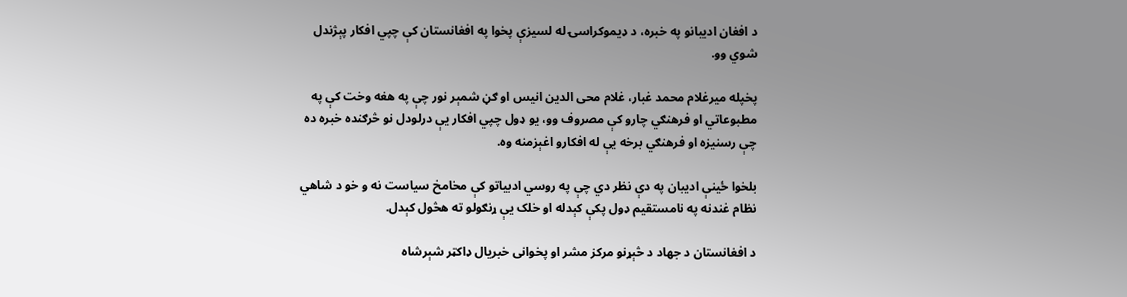د افغان ادیبانو په خبره، د ډيموکراسۍ له لسيزې پخوا په افغانستان کې چپي افکار پېژندل شوي وو.

پخپله ميرغلام محمد غبار، غلام محی الدین انيس او ګڼ شمېر نور چې په هغه وخت کې په مطبوعاتي او فرهنګي چارو کې مصروف وو، یو ډول چپي افکار یې درلودل نو څرګنده خبره ده چې رسنيزه او فرهنګي برخه يې له افکارو اغېزمنه وه.

بلخوا ځينې ادیبان په دې نظر دي چې په روسي ادبیاتو کې مخامخ سیاست نه و خو د شاهي نظام غندنه په نامستقيم ډول پکې کېدله او خلک يې ړنګولو ته هڅول کېدل.

د افغانستان د جهاد د څېړنو مرکز مشر او پخوانی خبریال ډاکټر شېرشاه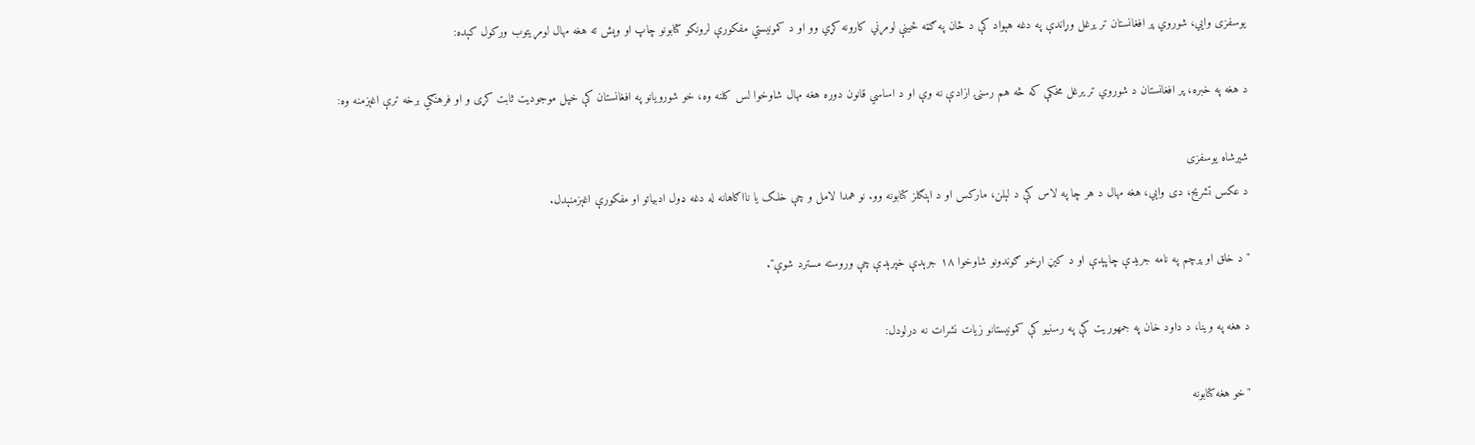یوسفزی وايي، شوروي پر افغانستان تر یرغل وړاندې په دغه هېواد کې د ځان په ګټه ځينې لومړني کارونه کړي وو او د کمونيستي مفکورې لرونکو کتابونو چاپ او وېش ته هغه مهال لومړيتوب ورکول کېده:

د هغه په خبره، پر افغانستان د شوروي تر یرغل مخکې که څه هم رسنۍ ازادې نه وې او د اساسي قانون دوره هغه مهال شاوخوا لس کلنه وه، خو شورویانو په افغانستان کې خپل موجودیت ثابت کړی و او فرهنګي برخه ترې اغېزمنه وه:

شیرشاه یوسفزی
د عکس تشریح، دی وايي، هغه مهال د هر چا په لاس کې د لېلن، مارکس او د اېنګلز کتابونه وو. نو همدا لامل و چې خلک یا نااګاهانه له دغه ډول ادبیاتو او مفکورې اغېزمنېدل.

"د خلق او پرچم په نامه جريدې چاپېدې او د کيڼ اړخو ګوندونو شاوخوا ۱۸ جرېدې خپرېدې چې وروسته مسترد شوې".

د هغه په وینا، د داود خان په جمهوريت کې په رسنيو کې کمونيستانو زیات نشرات نه درلودل:

"خو هغه کتابونه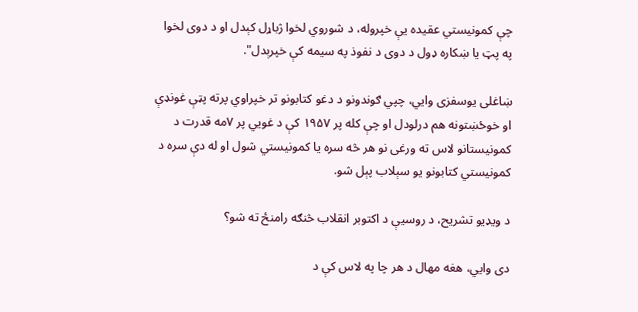چې کمونيستي عقیده يې خپروله، د شوروي لخوا ژباړل کېدل او د دوی لخوا په پټ يا ښکاره ډول د دوی د نفوذ په سیمه کې خپرېدل".

ښاغلی یوسفزی وايي، چپي ګوندونو د دغو کتابونو تر خپراوي پرته پټې غونډې او خوځښتونه هم درلودل او چې کله پر ۱۹۵۷ کې د غويي پر ۷مه قدرت د کمونيستانو لاس ته ورغی نو هر څه سره یا کمونيستي شول او له دې سره د کمونيستي کتابونو یو سېلاب پېل شو.

د ویډیو تشریح، د روسيې د اکتوبر انقلاب څنګه رامنځ ته شو؟

دی وايي، هغه مهال د هر چا په لاس کې د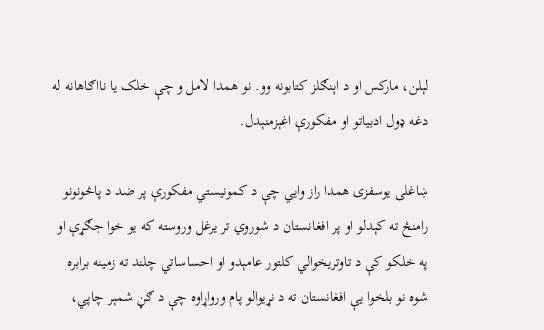لېلن، مارکس او د اېنګلز کتابونه وو. نو همدا لامل و چې خلک یا نااګاهانه له دغه ډول ادبیاتو او مفکورې اغېزمنېدل.

ښاغلی یوسفزی همدا راز وايي چې د کمونیستي مفکورې پر ضد د پاڅونونو رامنځ ته کېدلو او پر افغانستان د شوروي تر یرغل وروسته که یو خوا جګړې او په خلکو کې د تاوتريخوالي کلتور عامېدو او احساساتي چلند ته زمينه برابره شوه نو بلخوا یې افغانستان ته د نړيوالو پام ورواړاوه چې د ګڼ شمېر چاپي،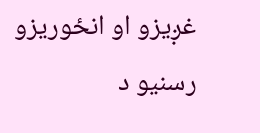غږيزو او انځوریزو رسنيو د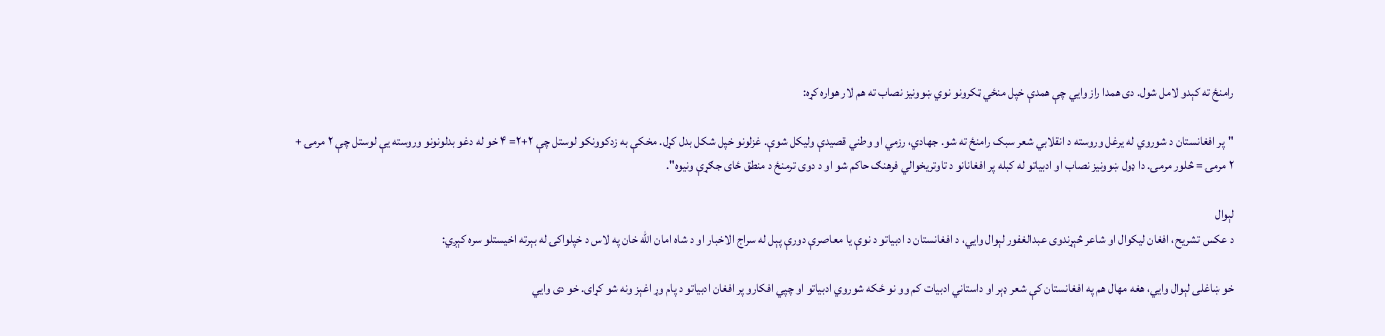رامنځ ته کېدو لامل شول. دی همدا راز وايي چې همدې خپل منځي ټکرونو نوي ښوونيز نصاب ته هم لار هواره کړه:

"پر افغانستان د شوروي له یرغل وروسته د انقلابي شعر سبک رامنځ ته شو. جهادي، رزمي او وطني قصيدې ولیکل شوې. غزلونو خپل شکل بدل کړل. مخکې به زدکوونکو لوستل چې ۲+۲= ۴ خو له دغو بدلونونو وروسته يې لوستل چې ۲ مرمۍ + ۲ مرمۍ = څلور مرمۍ. دا ډول ښوونيز نصاب او ادبیاتو له کبله پر افغانانو د تاوتريخوالي فرهنګ حاکم شو او د دوی ترمنځ د منطق ځای جګړې ونيوه".

لېوال
د عکس تشریح، افغان لیکوال او شاعر څېړندوی عبدالغفور لېوال وايي، د افغانستان د ادبیاتو د نوې یا معاصرې دورې پېل له سراج الاخبار او د شاه امان الله خان په لاس د خپلواکۍ له بېرته اخيستلو سره کېږي:

خو ښاغلی لېوال وايي، هغه مهال هم په افغانستان کې شعر ډېر او داستاني ادبیات کم وو نو ځکه شوروي ادبیاتو او چپي افکارو پر افغان ادبیاتو د پام وړ اغېز ونه شو کړای. خو دی وايي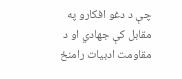چې د دغو افکارو په مقابل کې جهادي او د مقاومت ادبیات رامنځ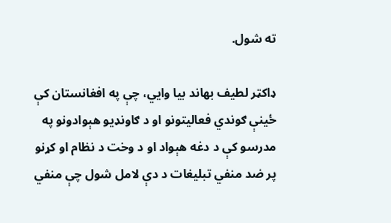ته شول.

ډاکټر لطیف بهاند بیا وايي، چې په افغانستان کې ځينې ګوندي فعالیتونو او د ګاونډيو هېوادونو په مدرسو کې د دغه هېواد او د وخت د نظام او کړنو پر ضد منفي تبليغات د دې لامل شول چې منفي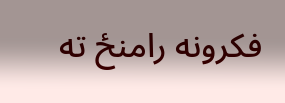فکرونه رامنځ ته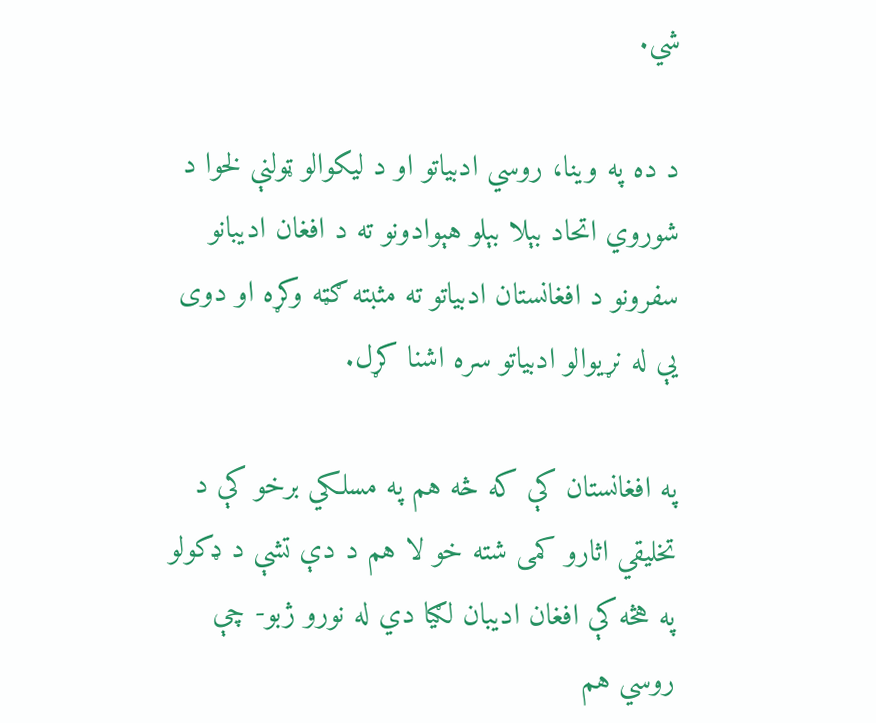شي.

د ده په وینا، روسي ادبیاتو او د لیکوالو ټولنې لخوا د شوروي اتحاد بېلا بېلو هېوادونو ته د افغان ادیبانو سفرونو د افغانستان ادبیاتو ته مثبته ګټه وکړه او دوی یې له نړيوالو ادبیاتو سره اشنا کړل.

په افغانستان کې که څه هم په مسلکي برخو کې د تخلیقي اثارو کمی شته خو لا هم د دې تشې د ډکولو په هڅه کې افغان اديبان لګیا دي له نورو ژبو- چې روسي هم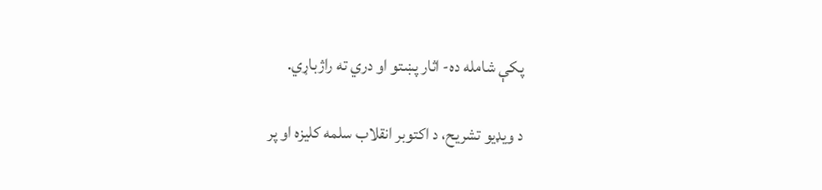پکې شامله ده- اثار پښتو او دري ته راژباړي.

د ویډیو تشریح، د اکتوبر انقلاب سلمه کليزه او پر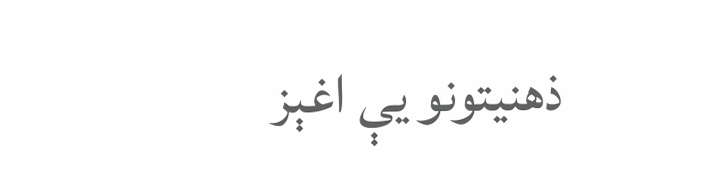ذهنيتونو يې اغېز